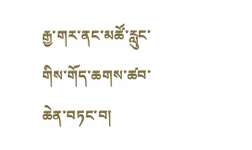རྒྱ་གར་ནང་མཚོ་རླུང་གིས་གོད་ཆགས་ཚབ་ཆེན་བཏང་བ།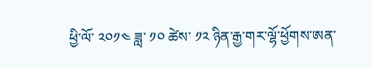ཕྱི་ལོ་ ༢༠༡༤ ཟླ་ ༡༠ ཚེས་ ༡༢ ཉིན་རྒྱ་གར་ལྷོ་ཕྱོགས་ཨན་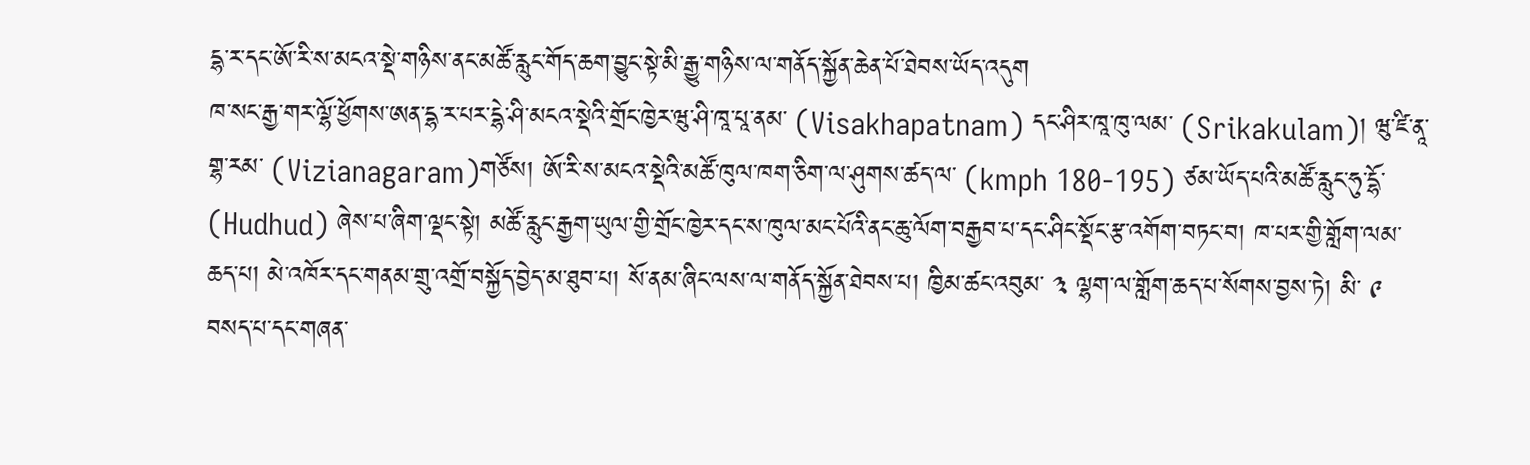དྷ་ར་དང་ཨོ་རི་ས་མངའ་སྡེ་གཉིས་ནང་མཚོ་རླུང་གོད་ཆག་བྱུང་སྟེ་མི་རྒྱུ་གཉིས་ལ་གནོད་སྐྱོན་ཆེན་པོ་ཐེབས་ཡོད་འདུག
ཁ་སང་རྒྱ་གར་ལྷོ་ཕྱོགས་ཨན་དྷ་ར་པར་དྷེ་ཤི་མངའ་སྡེའི་གྲོང་ཁྱེར་ཝུ་ཤི་ཁཱ་པཱ་ནམ་ (Visakhapatnam) དང་ཤིར་ཁཱ་ཁུ་ལམ་ (Srikakulam)། ཝུ་ཛི་ནཱ་གྷ་རམ་ (Vizianagaram)གཙོས། ཨོ་རི་ས་མངའ་སྡེའི་མཚོ་ཁུལ་ཁག་ཅིག་ལ་ཤུགས་ཚད་ལ་ (kmph 180-195) ཙམ་ཡོད་པའི་མཚོ་རླུང་ཧུ་དྷོ་ (Hudhud) ཞེས་པ་ཞིག་ལྡང་སྟེ། མཚོ་རླུང་རྒྱག་ཡུལ་གྱི་གྲོང་ཁྱེར་དང་ས་ཁུལ་མང་པོའི་ནང་ཆུ་ལོག་བརྒྱབ་པ་དང་ཤིང་སྡོང་རྩ་འགོག་བཏང་བ། ཁ་པར་གྱི་གློག་ལམ་ཆད་པ། མེ་འཁོར་དང་གནམ་གྲུ་འགྲོ་བསྐྱོད་བྱེད་མ་ཐུབ་པ། སོ་ནམ་ཞིང་ལས་ལ་གནོད་སྐྱོན་ཐེབས་པ། ཁྱིམ་ཚང་འབུམ་ ༣ ལྷག་ལ་གློག་ཆད་པ་སོགས་བྱས་ཏེ། མི་ ༩ བསད་པ་དང་གཞན་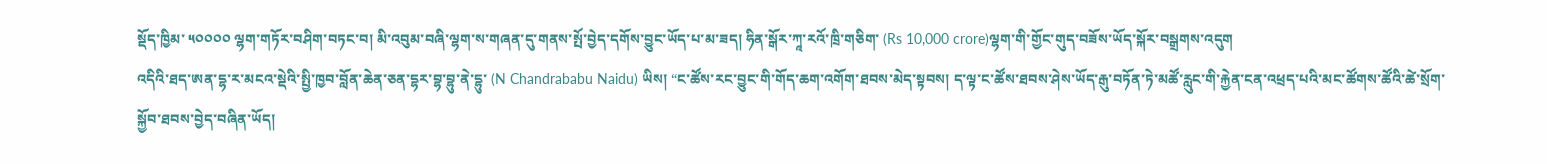སྡོད་ཁྱིམ་ ༥༠༠༠༠ ལྷག་གཏོར་བཤིག་བཏང་བ། མི་འབུམ་བཞི་ལྷག་ས་གཞན་དུ་གནས་སྤོ་བྱེད་དགོས་བྱུང་ཡོད་པ་མ་ཟད། ཧིན་སྒོར་ཀཱ་རའོ་ཁྲི་གཅིག་ (Rs 10,000 crore)ལྷག་གི་གྱོང་གུད་བཟོས་ཡོད་སྐོར་བསྒྲགས་འདུག
འདིའི་ཐད་ཨན་དྷ་ར་མངའ་སྡེའི་སྤྱི་ཁྱབ་བློན་ཆེན་ཅན་དྷར་བྷ་བྷུ་ནེ་དྷུ་ (N Chandrababu Naidu) ཡིས། “ང་ཚོས་རང་བྱུང་གི་གོད་ཆག་འགོག་ཐབས་མེད་སྟབས། ད་ལྟ་ང་ཚོས་ཐབས་ཤེས་ཡོད་རྒུ་བཏོན་ཏེ་མཚོ་རླུང་གི་རྐྱེན་ངན་འཕྲད་པའི་མང་ཚོགས་ཚོའི་ཚེ་སྲོག་སྐྱོབ་ཐབས་བྱེད་བཞིན་ཡོད།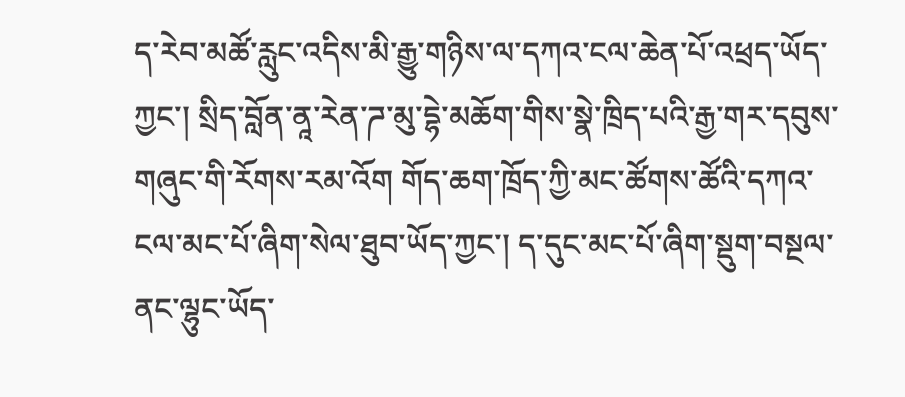ད་རེབ་མཚོ་རླུང་འདིས་མི་རྒྱུ་གཉིས་ལ་དཀའ་ངལ་ཆེན་པོ་འཕྲད་ཡོད་ཀྱང་། སྲིད་བློན་ནཱ་རེན་ཌ་མུ་དྷེ་མཆོག་གིས་སྣེ་ཁྲིད་པའི་རྒྱ་གར་དབུས་གཞུང་གི་རོགས་རམ་འོག གོད་ཆག་ཁྲོད་ཀྱི་མང་ཚོགས་ཚོའི་དཀའ་ངལ་མང་པོ་ཞིག་སེལ་ཐུབ་ཡོད་ཀྱང་། ད་དུང་མང་པོ་ཞིག་སྡུག་བསྔལ་ནང་ལྷུང་ཡོད་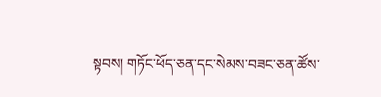སྟབས། གཏོང་ཕོད་ཅན་དང་སེམས་བཟང་ཅན་ཚོས་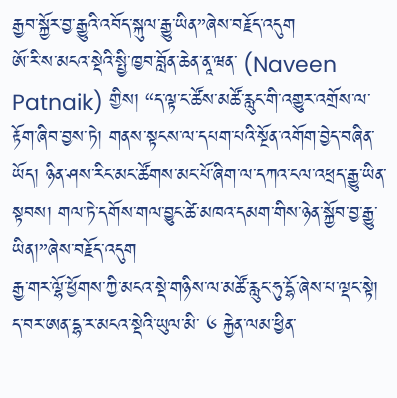རྒྱབ་སྐྱོར་བྱ་རྒྱུའི་འབོད་སྐུལ་རྒྱུ་ཡིན”ཞེས་བརྗོད་འདུག
ཨོ་རི་ས་མངའ་སྡེའི་སྤྱི་ཁྱབ་བློན་ཆེན་ནཱ་ཝན་ (Naveen Patnaik) གྱིས། “ད་ལྟ་ང་ཚོས་མཚོ་རླུང་གི་འགྱུར་འགྲོས་ལ་རྟོག་ཞིབ་བྱས་ཏེ། གནས་སྟངས་ལ་དཔག་པའི་སྔོན་འགོག་བྱེད་བཞིན་ཡོད། ཉིན་ཤས་རིང་མང་ཚོགས་མང་པོ་ཞིག་ལ་དཀའ་ངལ་འཕྲད་རྒྱུ་ཡིན་སྟབས། གལ་ཏེ་དགོས་གལ་བྱུང་ཚེ་མཁའ་དམག་གིས་ཉེན་སྐྱོབ་བྱ་རྒྱུ་ཡིན།”ཞེས་བརྗོད་འདུག
རྒྱ་གར་ལྷོ་ཕྱོགས་ཀྱི་མངའ་སྡེ་གཉིས་ལ་མཚོ་རླུང་ཧུ་དྷོ་ཞེས་པ་ལྡང་སྟེ། ད་བར་ཨན་དྷ་ར་མངའ་སྡེའི་ཡུལ་མི་ ༦ རྐྱེན་ལམ་ཕྱིན་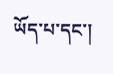ཡོད་པ་དང་།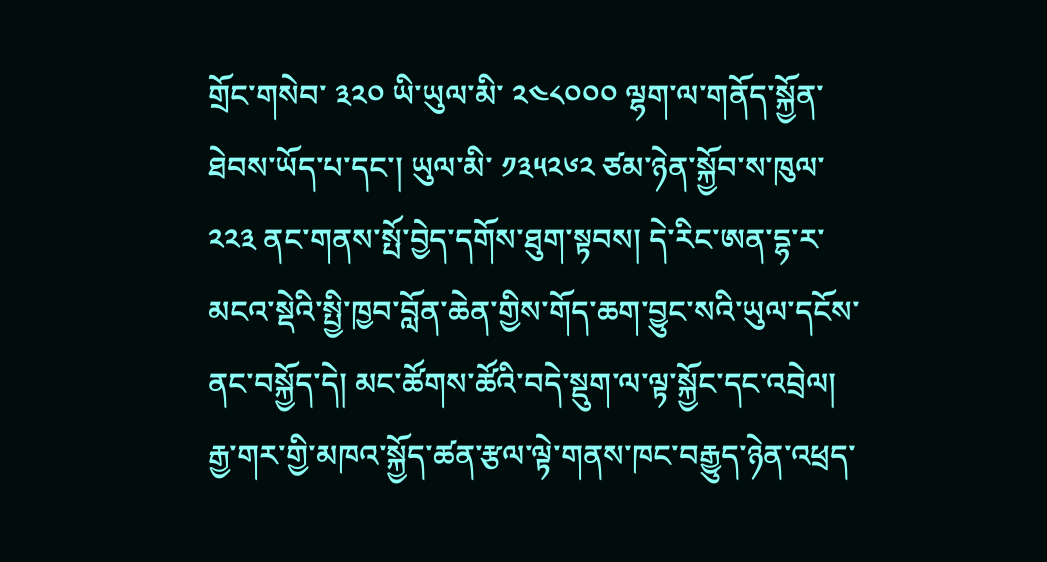གྲོང་གསེབ་ ༣༢༠ ཡི་ཡུལ་མི་ ༢༤༨༠༠༠ ལྷག་ལ་གནོད་སྐྱོན་ཐེབས་ཡོད་པ་དང་། ཡུལ་མི་ ༡༣༥༢༦༢ ཙམ་ཉེན་སྐྱོབ་ས་ཁུལ་ ༢༢༣ ནང་གནས་སྤོ་བྱེད་དགོས་ཐུག་སྟབས། དེ་རིང་ཨན་དྷ་ར་མངའ་སྡེའི་སྤྱི་ཁྱབ་བློན་ཆེན་གྱིས་གོད་ཆག་བྱུང་སའི་ཡུལ་དངོས་ནང་བསྐྱོད་དེ། མང་ཚོགས་ཚོའི་བདེ་སྡུག་ལ་ལྟ་སྐྱོང་དང་འབྲེལ། རྒྱ་གར་གྱི་མཁའ་སྐྱོད་ཚན་རྩལ་ལྟེ་གནས་ཁང་བརྒྱུད་ཉེན་འཕྲད་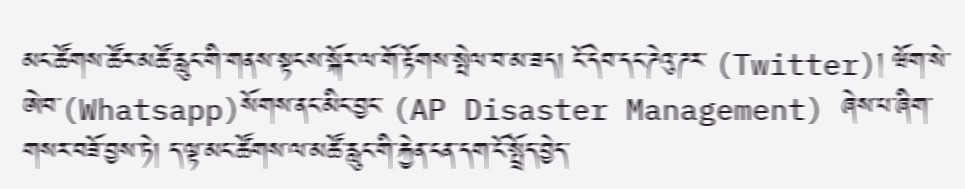མང་ཚོགས་ཚོར་མཚོ་རླུང་གི་གནས་སྟངས་སྐོར་ལ་གོ་རྟོགས་སྤེལ་བ་མ་ཟད། ངོ་དེབ་དང་ཌེའུ་ཌར་ (Twitter)། ཝོག་སེ་ཨེབ་(Whatsapp)སོགས་ནང་མིང་བྱང་ (AP Disaster Management) ཞེས་པ་ཞིག་གསར་བཟོ་བྱས་ཏེ། ད་ལྟ་མང་ཚོགས་ལ་མཚོ་རླུང་གི་རྐྱེན་ངན་དག་ངོ་སྤྲོད་བྱེད་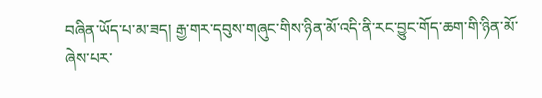བཞིན་ཡོད་པ་མ་ཟད། རྒྱ་གར་དབུས་གཞུང་གིས་ཉིན་མོ་འདི་ནི་རང་བྱུང་གོད་ཆག་གི་ཉིན་མོ་ཞེས་པར་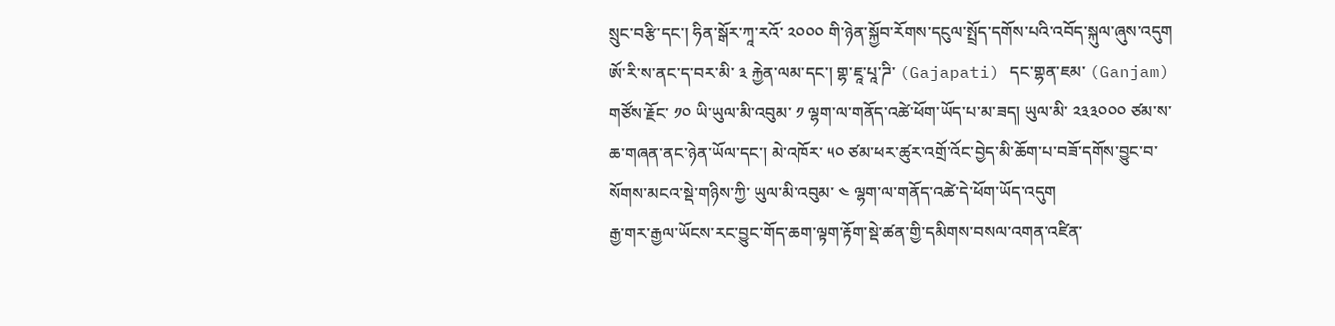སྲུང་བརྩི་དང་། ཧིན་སྒོར་ཀཱ་རའོ་ ༢༠༠༠ གི་ཉེན་སྐྱོབ་རོགས་དངུལ་སྤྲོད་དགོས་པའི་འབོད་སྐུལ་ཞུས་འདུག
ཨོ་རི་ས་ནང་ད་བར་མི་ ༣ རྐྱེན་ལམ་དང་། གྷ་ཇཱ་པཱ་ཌི་ (Gajapati) དང་གྷན་ཇམ་ (Ganjam) གཙོས་རྗོང་ ༡༠ ཡི་ཡུལ་མི་འབུམ་ ༡ ལྷག་ལ་གནོད་འཚེ་ཕོག་ཡོད་པ་མ་ཟད། ཡུལ་མི་ ༢༣༣༠༠༠ ཙམ་ས་ཆ་གཞན་ནང་ཉེན་ཡོལ་དང་། མེ་འཁོར་ ༥༠ ཙམ་ཕར་ཚུར་འགྲོ་འོང་བྱེད་མི་ཆོག་པ་བཟོ་དགོས་བྱུང་བ་སོགས་མངའ་སྡེ་གཉིས་ཀྱི་ ཡུལ་མི་འབུམ་ ༤ ལྷག་ལ་གནོད་འཚེ་དེ་ཕོག་ཡོད་འདུག
རྒྱ་གར་རྒྱལ་ཡོངས་རང་བྱུང་གོད་ཆག་ལྟག་རྟོག་སྡེ་ཚན་གྱི་དམིགས་བསལ་འགན་འཛིན་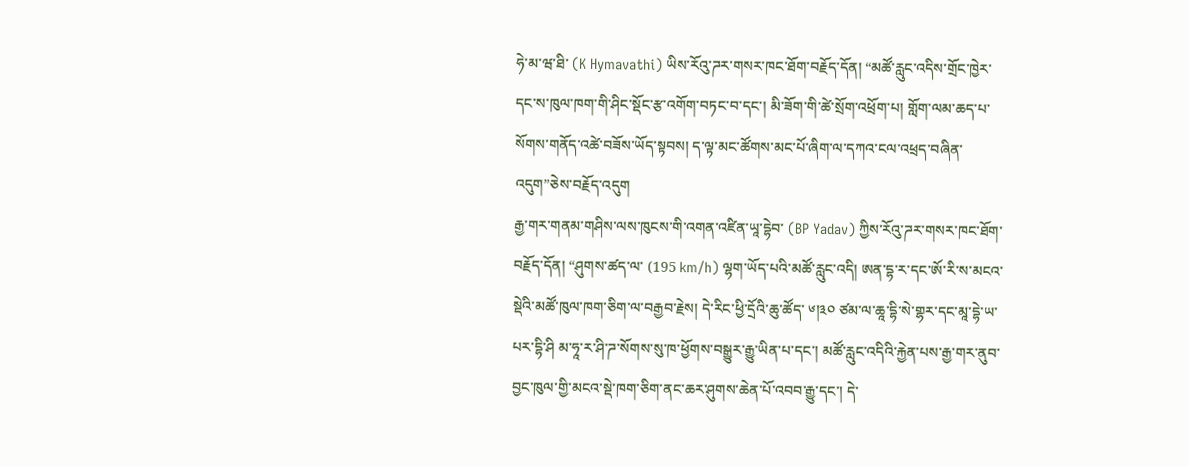ཧེ་མ་ཝ་ཐི་ (K Hymavathi) ཡིས་རོའུ་ཌར་གསར་ཁང་ཐོག་བརྗོད་དོན། “མཚོ་རླུང་འདིས་གྲོང་ཁྱེར་དང་ས་ཁུལ་ཁག་གི་ཤིང་སྡོང་རྩ་འགོག་བཏང་བ་དང་། མི་ཟོག་གི་ཚེ་སྲོག་འཕྲོག་པ། གློག་ལམ་ཆད་པ་སོགས་གནོད་འཚེ་བཟོས་ཡོད་སྟབས། ད་ལྟ་མང་ཚོགས་མང་པོ་ཞིག་ལ་དཀའ་ངལ་འཕྲད་བཞིན་འདུག”ཅེས་བརྗོད་འདུག
རྒྱ་གར་གནམ་གཤིས་ལས་ཁུངས་གི་འགན་འཛིན་ཡཱ་དྷེབ་ (BP Yadav) ཀྱིས་རོའུ་ཌར་གསར་ཁང་ཐོག་བརྗོད་དོན། “ཤུགས་ཚད་ལ་ (195 km/h) ལྷག་ཡོད་པའི་མཚོ་རླུང་འདི། ཨན་དྷ་ར་དང་ཨོ་རི་ས་མངའ་སྡེའི་མཚོ་ཁུལ་ཁག་ཅིག་ལ་བརྒྱབ་རྗེས། དེ་རིང་ཕྱི་དྲོའི་ཆུ་ཚོད་ ༦།༣༠ ཙམ་ལ་ཆཱ་དྷི་སེ་གྷར་དང་མཱ་དྷེ་ཡ་པར་དྷི་ཤི མ་ཧཱ་ར་ཤི་ཌ་སོགས་སུ་ཁ་ཕྱོགས་བསྒྱུར་རྒྱུ་ཡིན་པ་དང་། མཚོ་རླུང་འདིའི་རྐྱེན་པས་རྒྱ་གར་ནུབ་བྱང་ཁུལ་གྱི་མངའ་སྡེ་ཁག་ཅིག་ནང་ཆར་ཤུགས་ཆེན་པོ་འབབ་རྒྱུ་དང་། དེ་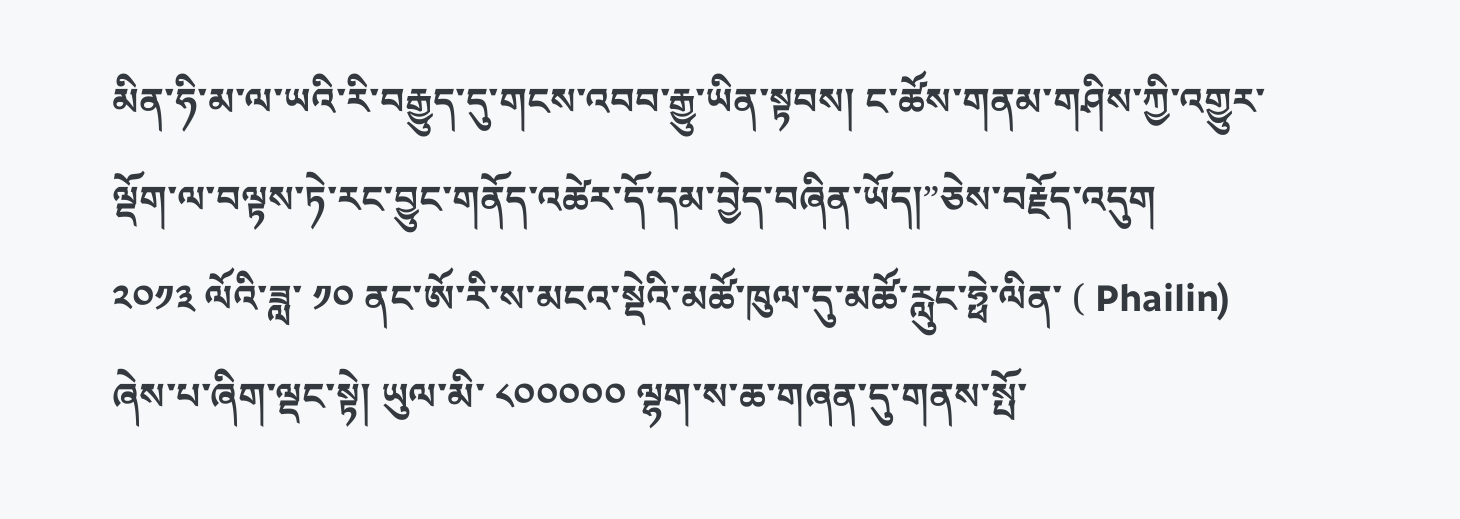མིན་ཧི་མ་ལ་ཡའི་རི་བརྒྱུད་དུ་གངས་འབབ་རྒྱུ་ཡིན་སྟབས། ང་ཚོས་གནམ་གཤིས་ཀྱི་འགྱུར་ལྡོག་ལ་བལྟས་ཏེ་རང་བྱུང་གནོད་འཚེར་དོ་དམ་བྱེད་བཞིན་ཡོད།”ཅེས་བརྗོད་འདུག
༢༠༡༣ ལོའི་ཟླ་ ༡༠ ནང་ཨོ་རི་ས་མངའ་སྡེའི་མཚོ་ཁུལ་དུ་མཚོ་རླུང་ཧྥེ་ལིན་ ( Phailin) ཞེས་པ་ཞིག་ལྡང་སྟེ། ཡུལ་མི་ ༨༠༠༠༠༠ ལྷག་ས་ཆ་གཞན་དུ་གནས་སྤོ་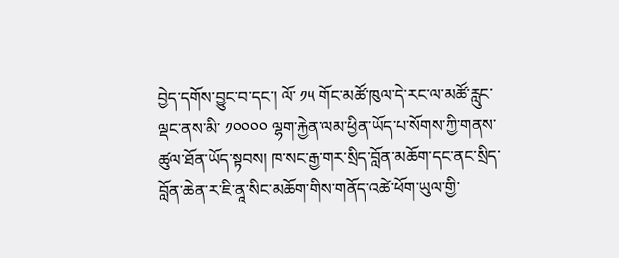བྱེད་དགོས་བྱུང་བ་དང་། ལོ་ ༡༥ གོང་མཚོ་ཁུལ་དེ་རང་ལ་མཚོ་རླུང་ལྡང་ནས་མི་ ༡༠༠༠༠ ལྷག་རྐྱེན་ལམ་ཕྱིན་ཡོད་པ་སོགས་ཀྱི་གནས་ཚུལ་ཐོན་ཡོད་སྟབས། ཁ་སང་རྒྱ་གར་སྲིད་བློན་མཆོག་དང་ནང་སྲིད་བློན་ཆེན་ར་ཇི་ནཱ་སིང་མཆོག་གིས་གནོད་འཚེ་ཕོག་ཡུལ་གྱི་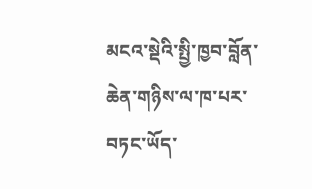མངའ་སྡེའི་སྤྱི་ཁྱབ་བློན་ཆེན་གཉིས་ལ་ཁ་པར་བཏང་ཡོད་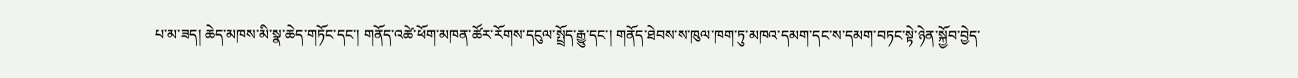པ་མ་ཟད། ཆེད་མཁས་མི་སྣ་ཆེད་གཏོང་དང་། གནོད་འཚེ་ཕོག་མཁན་ཚོར་རོགས་དངུལ་སྤྲོད་རྒྱུ་དང་། གནོད་ཐེབས་ས་ཁུལ་ཁག་ཏུ་མཁའ་དམག་དང་ས་དམག་བཏང་སྟེ་ཉེན་སྐྱོབ་བྱེད་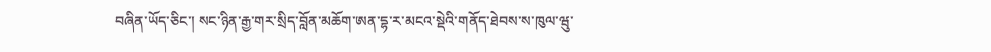བཞིན་ཡོད་ཅིང་། སང་ཉིན་རྒྱ་གར་སྲིད་བློན་མཆོག་ཨན་དྷ་ར་མངའ་སྡེའི་གནོད་ཐེབས་ས་ཁུལ་ཝུ་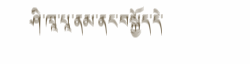ཤི་ཁཱ་པཱ་ནམ་ནང་བསྐྱོད་དེ་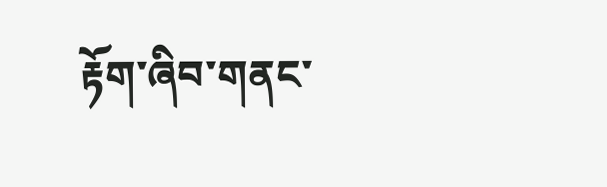རྟོག་ཞིབ་གནང་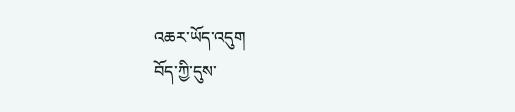འཆར་ཡོད་འདུག
བོད་ཀྱི་དུས་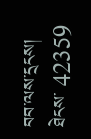བབ་ལས་དྲངས།
ཐེངས་ 42359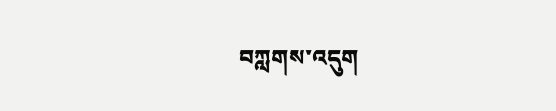བཀླགས་འདུག